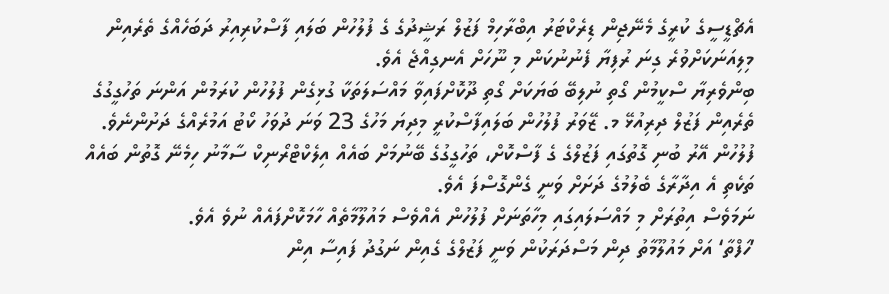އެޗްޑީސީގެ ކުރީގެ މެނޭޖިން ޑިރެކްޓަރު އިބްރާހިމް ފަޒުލް ރަޝީދުގެ ގެ ފުލުހުން ބަލައި ފާސްކުރިއިރު ދަބަހެއްގެ ތެރެއިން މިލިއަނަކަށްވުރެ ގިނަ ރުފިޔާ ފެނުނުކަން މި ނޫހަށް އެނގިއްޖެ އެވެ.
ބިންވެރިޔާ ސްކީމުން ގޯތި ނުލިބޭ ބަޔަކަށް ގޯތި ދޫކޮށްފައިވާ މައްސަލަތަކާ ގުޅިގެން ފުލުހުން ކުރަމުން އަންނަ ތަހުގީގުގެ ތެރެއިން ފަޒުލް ދިރިއުޅޭ މ. ޒޭވަރު ފުލުހުން ބަލައިފާސްކުރީ މިދިޔަ މަހުގެ 23 ވަނަ ދުވަހު ކޯޓު އަމުރެއްގެ ދަށުންނެވެ. ފުލުހުން އޭރު ބުނި ގޮތުގައި ފަޒުލްގެ ގެ ފާސްކޮށް، ތަހުގީގުގެ ބޭނުމަށް ބައެއް އިލެކްޓްރޯނިކް ސާމާނު ހިމެނޭ ގޮތުން ބައެއް ތަކެތި އެ އިދާރާގެ ބެލުމުގެ ދަށަށް ވަނީ ގެންގޮސްފަ އެވެ.
ނަމަވެސް އިތުރަށް މި މައްސަލައިގައި މިހާތަނަށް ފުލުހުން އެއްވެސް މައުލޫމާތެއް ހާމަކޮށްފައެއް ނުވެ އެވެ.
’ހަފްތާ‘ އަށް މައުލޫމާތު ދިން މަސްދަރަކުން ވަނީ ފަޒުލްގެ ގެއިން ނަގުދު ފައިސާ އިން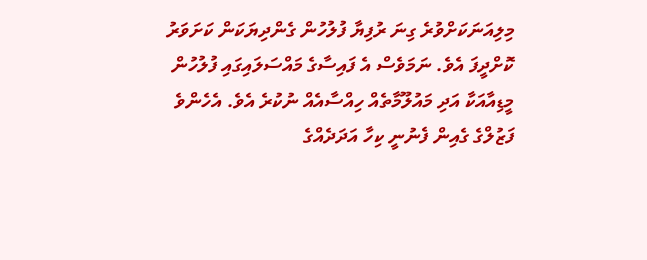މިލިއަނަކަށްވުރެ ގިނަ ރުފިޔާ ފުލުހުން ގެންދިޔަކަން ކަށަވަރު ކޮށްދީފަ އެވެ. ނަމަވެސް އެ ފައިސާގެ މައްސަލައިގައި ފުލުހުން މީޑިއާއަކާ އަދި މައުލޫމާތެއް ހިއްސާއެއް ނުކުރެ އެވެ. އެހެންވެ ފަޒުލްގެ ގެއިން ފެނުނީ ކިހާ އަދަދެއްގެ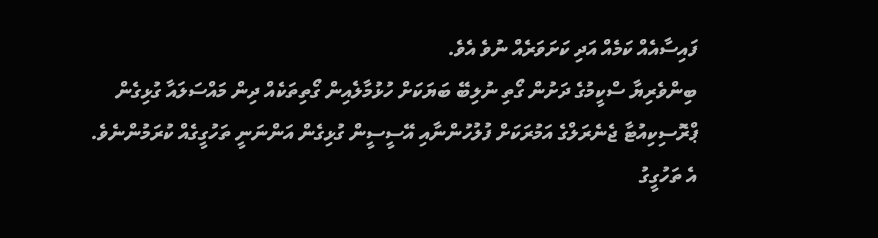ފައިސާއެއް ކަމެއް އަދި ކަށަވަރެއް ނުވެ އެވެ.
ބިންވެރިޔާ ސްކީމުގެ ދަށުން ގޯތި ނުލިބޭ ބަޔަކަށް ހުޅުމާލެއިން ގޯތިތަކެއް ދިން މައްސަލައާ ގުޅިގެން ޕްރޮސިކިއުޓާ ޖެނެރަލްގެ އަމުރަކަށް ފުލުހުންނާއި އޭސީސީން ގުޅިގެން އަންނަނީ ތަހުގީގެއް ކުރަމުންނެވެ.
އެ ތަހުގީގު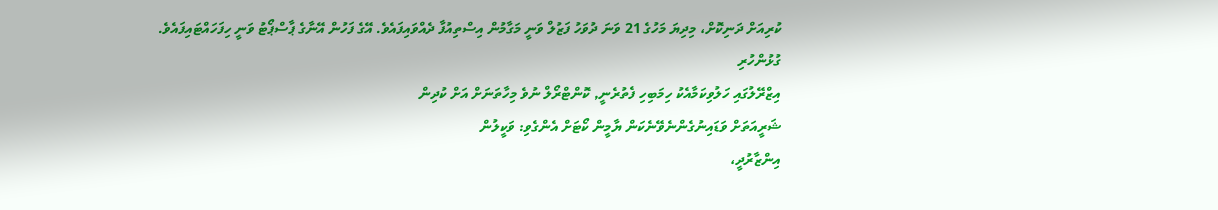ކުރިއަށް ދަނިކޮށް، މިދިޔަ މަހުގެ 21 ވަނަ ދުވަހު ފަޒުލް ވަނީ މަގާމުން އިސްތިއުފާ ދެއްވައިފައެވެ. އޭގެ ފަހުން އޭނާގެ ޕާސްޕޯޓު ވަނީ ހިފަހައްޓައިފައެވެ.
ގުޅުންހުރި
އިޒްރޭލުގައި ހަލުވިކަމާއެކު ހިމަބިހި ފެތުރެނީ, ކޮންޓްރޯލް ނުވެ މިހާތަނަށް އަށް ކުދިން
ޝަރީއަތަށް ވަޑައިނުގެންނެވޭނެކަން ޔާމީން ކޯޓަށް އެންގެވި: ވަކީލުން
އިންޒާރުދީ،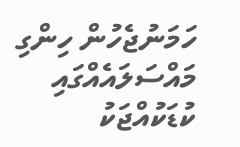ހަމަނުޖެހުން ހިންގި މައްސަލައެއްގައި ކުޑަކުއްޖަކު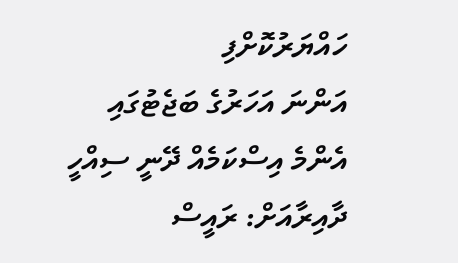ހައްޔަރުކޮށްފި
އަންނަ އަހަރުގެ ބަޖެޓުގައި އެންމެ އިސްކަމެއް ދޭނީ ސިއްހީ ދާއިރާއަށް: ރައީސް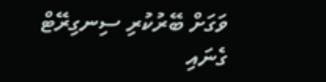ވަގަށް ބޭރުކުރި ސިނގިރޭޓް ގެނައި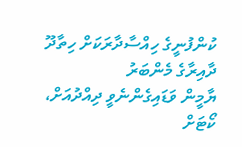ކުންފުނީގެ ހިއްސާދާރަކަށް ހިތާދޫ ދާއިރާގެ މެންބަރު
ޔާމީން ވަޑައިގެންނެވީ ދިއްދުއަށް، ކޯޓަށް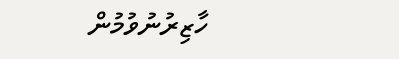ހާޒިރުނުވުމުން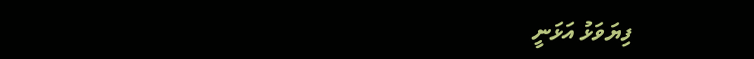ފިޔަވަޅު އަޅަނީ